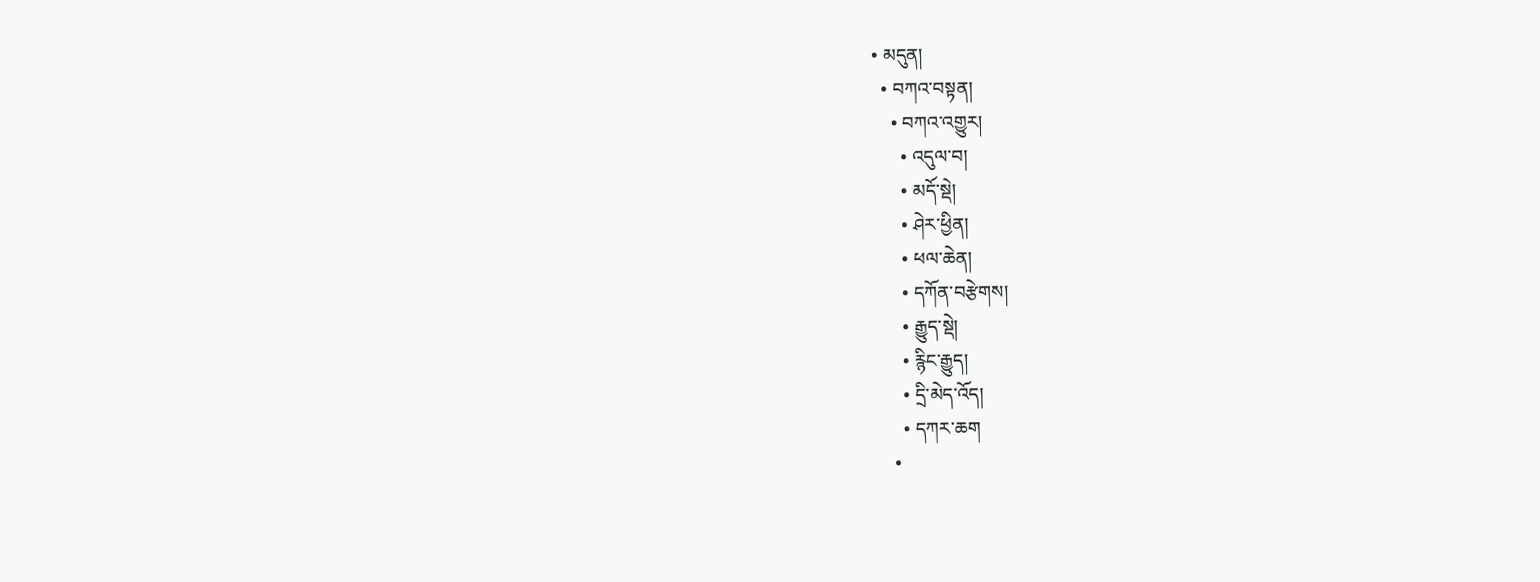• མདུན།
  • བཀའ་བསྟན།
    • བཀའ་འགྱུར།
      • འདུལ་བ།
      • མདོ་སྡེ།
      • ཤེར་ཕྱིན།
      • ཕལ་ཆེན།
      • དཀོན་བརྩེགས།
      • རྒྱུད་སྡེ།
      • རྙིང་རྒྱུད།
      • དྲི་མེད་འོད།
      • དཀར་ཆག
    •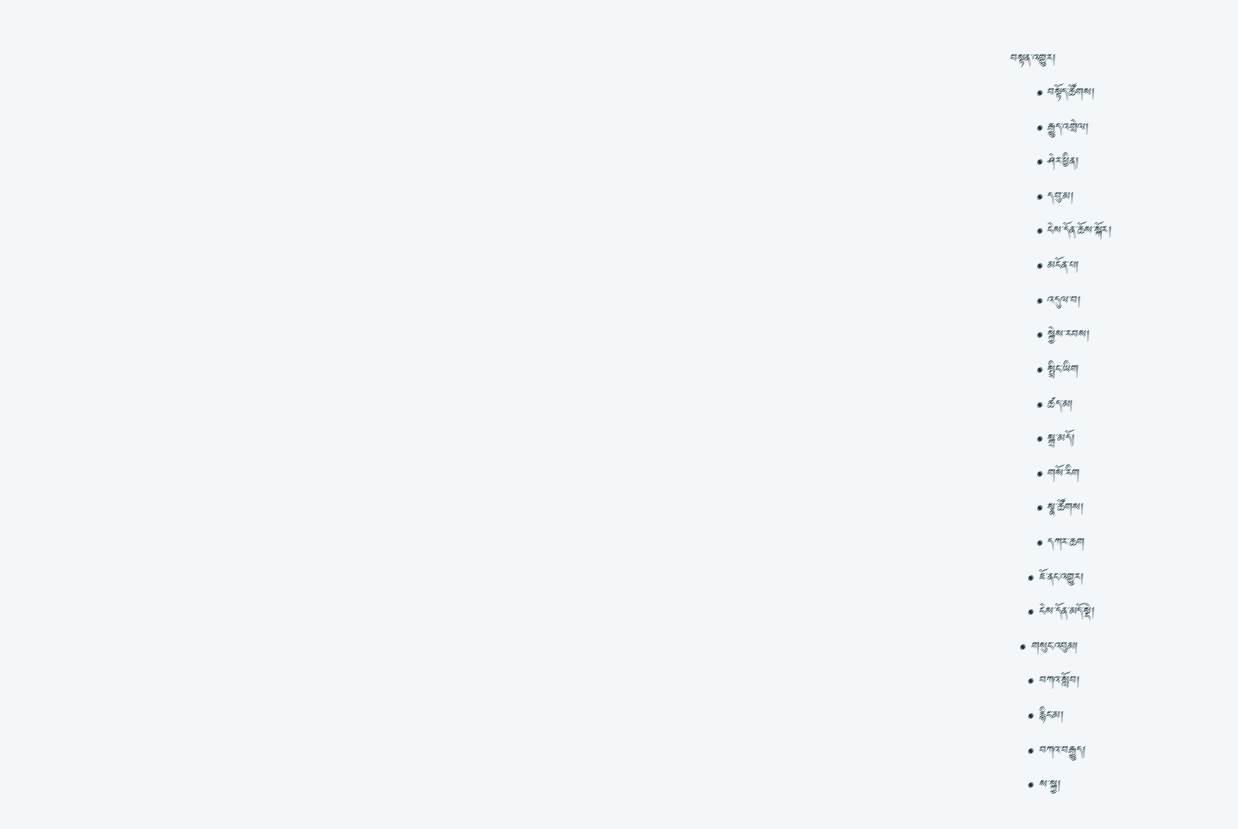བསྟན་འགྱུར།
      • བསྟོད་ཚོགས།
      • རྒྱུད་འགྲེལ།
      • ཤེར་ཕྱིན།
      • དབུ་མ།
      • ངེས་དོན་ཆོས་སྐོར།
      • མངོན་པ།
      • འདུལ་བ།
      • སྐྱེས་རབས།
      • སྤྲིང་ཡིག
      • ཚད་མ།
      • སྒྲ་མདོ།
      • གསོ་རིག
      • སྣ་ཚོགས།
      • དཀར་ཆག
    • ཇོ་ནང་འགྱུར།
    • ངེས་དོན་མདོ་སྡེ།
  • གསུང་འབུམ།
    • བཀའ་སློབ།
    • རྙིང་མ།
    • བཀའ་བརྒྱུད།
    • ས་སྐྱ།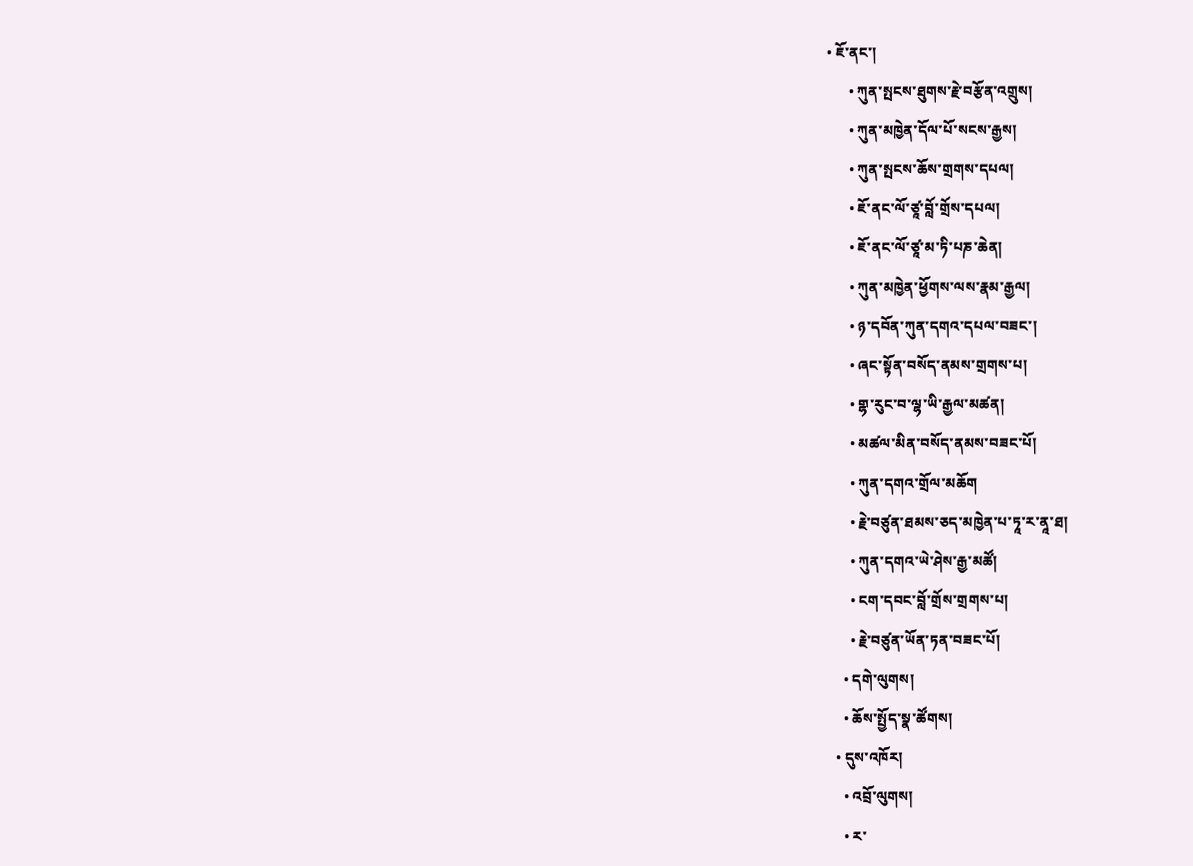• ཇོ་ནང་།
      • ཀུན་སྤངས་ཐུགས་རྗེ་བརྩོན་འགྲུས།
      • ཀུན་མཁྱེན་དོལ་པོ་སངས་རྒྱས།
      • ཀུན་སྤངས་ཆོས་གྲགས་དཔལ།
      • ཇོ་ནང་ལོ་ཙཱ་བློ་གྲོས་དཔལ།
      • ཇོ་ནང་ལོ་ཙཱ་མ་ཏི་པཎ་ཆེན།
      • ཀུན་མཁྱེན་ཕྱོགས་ལས་རྣམ་རྒྱལ།
      • ཉ་དབོན་ཀུན་དགའ་དཔལ་བཟང་།
      • ཞང་སྟོན་བསོད་ནམས་གྲགས་པ།
      • གྷ་རུང་བ་ལྷ་ཡི་རྒྱལ་མཚན།
      • མཚལ་མིན་བསོད་ནམས་བཟང་པོ།
      • ཀུན་དགའ་གྲོལ་མཆོག
      • རྗེ་བཙུན་ཐམས་ཅད་མཁྱེན་པ་ཏཱ་ར་ནཱ་ཐ།
      • ཀུན་དགའ་ཡེ་ཤེས་རྒྱ་མཚོ།
      • ངག་དབང་བློ་གྲོས་གྲགས་པ།
      • རྗེ་བཙུན་ཡོན་ཏན་བཟང་པོ།
    • དགེ་ལུགས།
    • ཆོས་སྤྱོད་སྣ་ཚོགས།
  • དུས་འཁོར།
    • འབྲོ་ལུགས།
    • ར་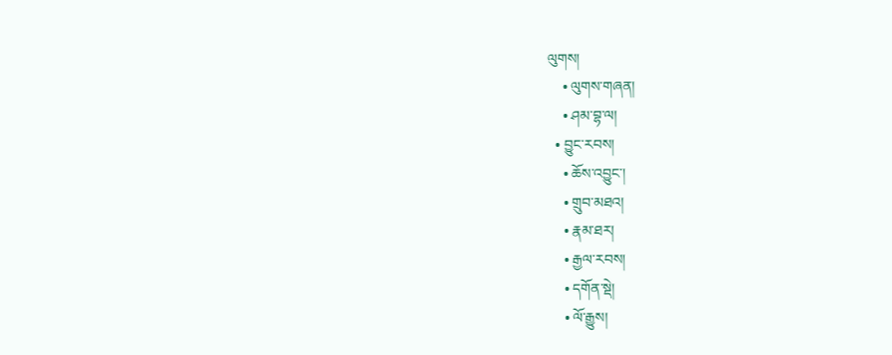ལུགས།
    • ལུགས་གཞན།
    • ཤམ་བྷ་ལ།
  • བྱུང་རབས།
    • ཆོས་འབྱུང་།
    • གྲུབ་མཐའ།
    • རྣམ་ཐར།
    • རྒྱལ་རབས།
    • དགོན་སྡེ།
    • ལོ་རྒྱུས།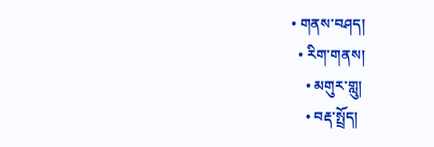• གནས་བཤད།
  • རིག་གནས།
    • མགུར་གླུ།
    • བརྡ་སྤྲོད།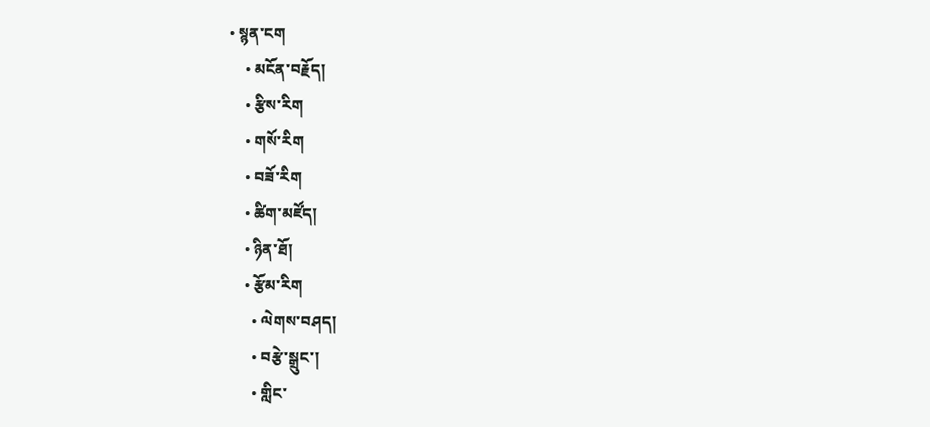• སྙན་ངག
    • མངོན་བརྗོད།
    • རྩིས་རིག
    • གསོ་རིག
    • བཟོ་རིག
    • ཚིག་མཛོད།
    • ཉིན་ཐོ།
    • རྩོམ་རིག
      • ལེགས་བཤད།
      • བརྩེ་སྒྲུང་།
      • གླིང་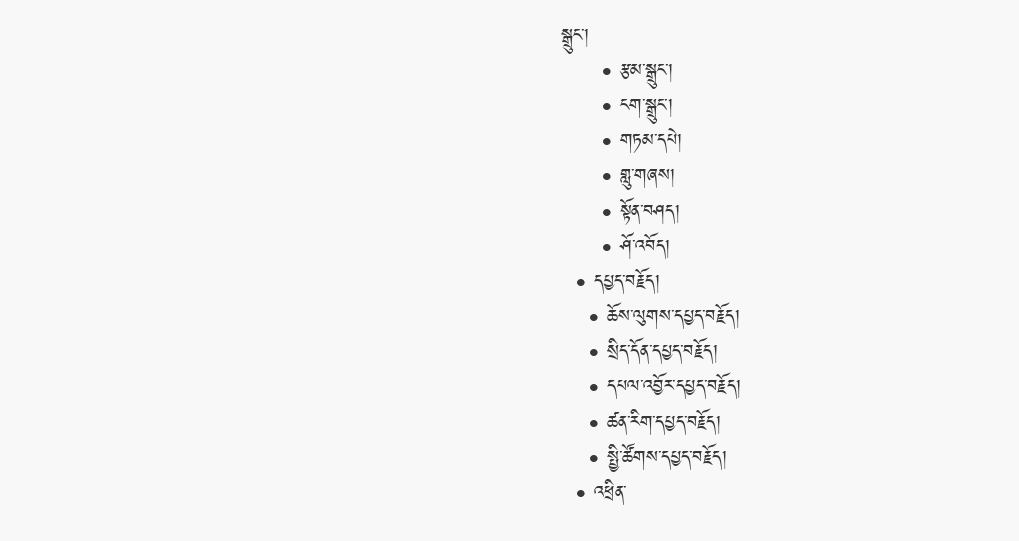སྒྲུང་།
      • རྩམ་སྒྲུང་།
      • ངག་སྒྲུང་།
      • གཏམ་དཔེ།
      • གླུ་གཞས།
      • སྟོན་བཤད།
      • ཤོ་འབོད།
  • དཔྱད་བརྗོད།
    • ཆོས་ལུགས་དཔྱད་བརྗོད།
    • སྲིད་དོན་དཔྱད་བརྗོད།
    • དཔལ་འབྱོར་དཔྱད་བརྗོད།
    • ཚན་རིག་དཔྱད་བརྗོད།
    • སྤྱི་ཚོགས་དཔྱད་བརྗོད།
  • འཕྲིན་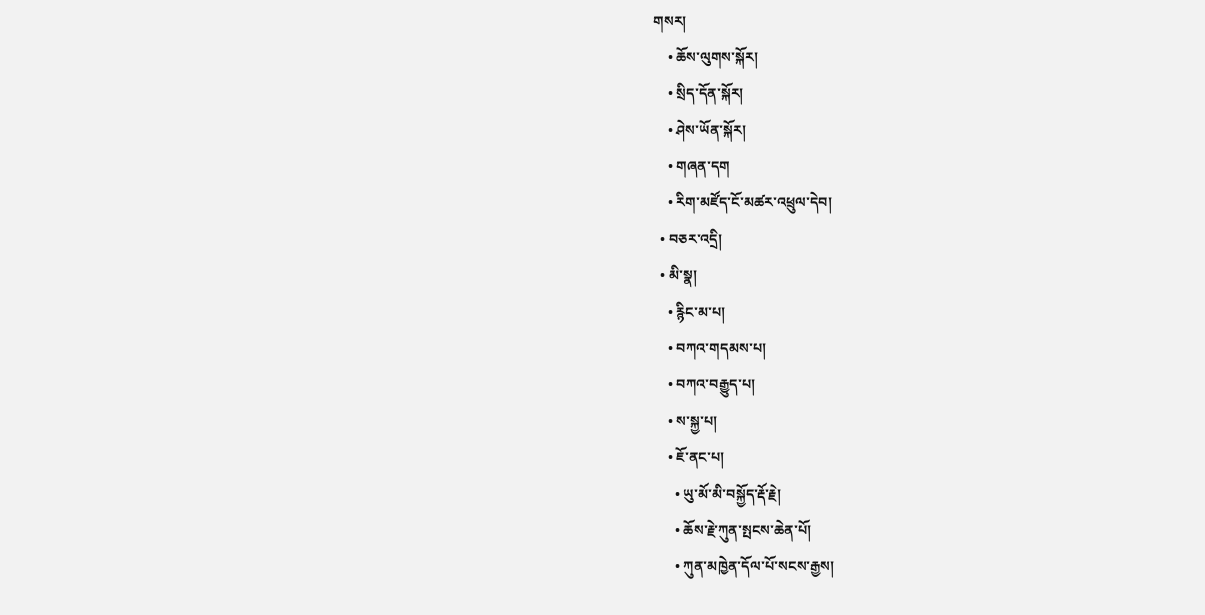གསར།
    • ཆོས་ལུགས་སྐོར།
    • སྲིད་དོན་སྐོར།
    • ཤེས་ཡོན་སྐོར།
    • གཞན་དག
    • རིག་མཛོད་ངོ་མཚར་འཕྲུལ་དེབ།
  • བཅར་འདྲི།
  • མི་སྣ།
    • རྙིང་མ་པ།
    • བཀའ་གདམས་པ།
    • བཀའ་བརྒྱུད་པ།
    • ས་སྐྱ་པ།
    • ཇོ་ནང་པ།
      • ཡུ་མོ་མི་བསྐྱོད་རྡོ་རྗེ།
      • ཆོས་རྗེ་ཀུན་སྤངས་ཆེན་པོ།
      • ཀུན་མཁྱེན་དོལ་པོ་སངས་རྒྱས།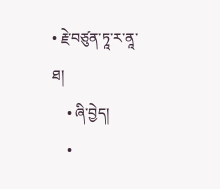• རྗེ་བཙུན་ཏཱ་ར་ནཱ་ཐ།
    • ཞི་བྱེད།
    •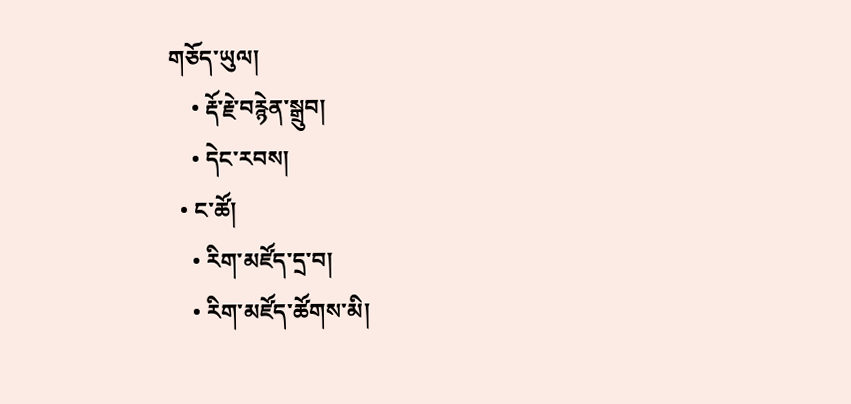གཅོད་ཡུལ།
    • རྡོ་རྗེ་བརྙེན་སྒྲུབ།
    • དེང་རབས།
  • ང་ཚོ།
    • རིག་མཛོད་དྲ་བ།
    • རིག་མཛོད་ཚོགས་མི།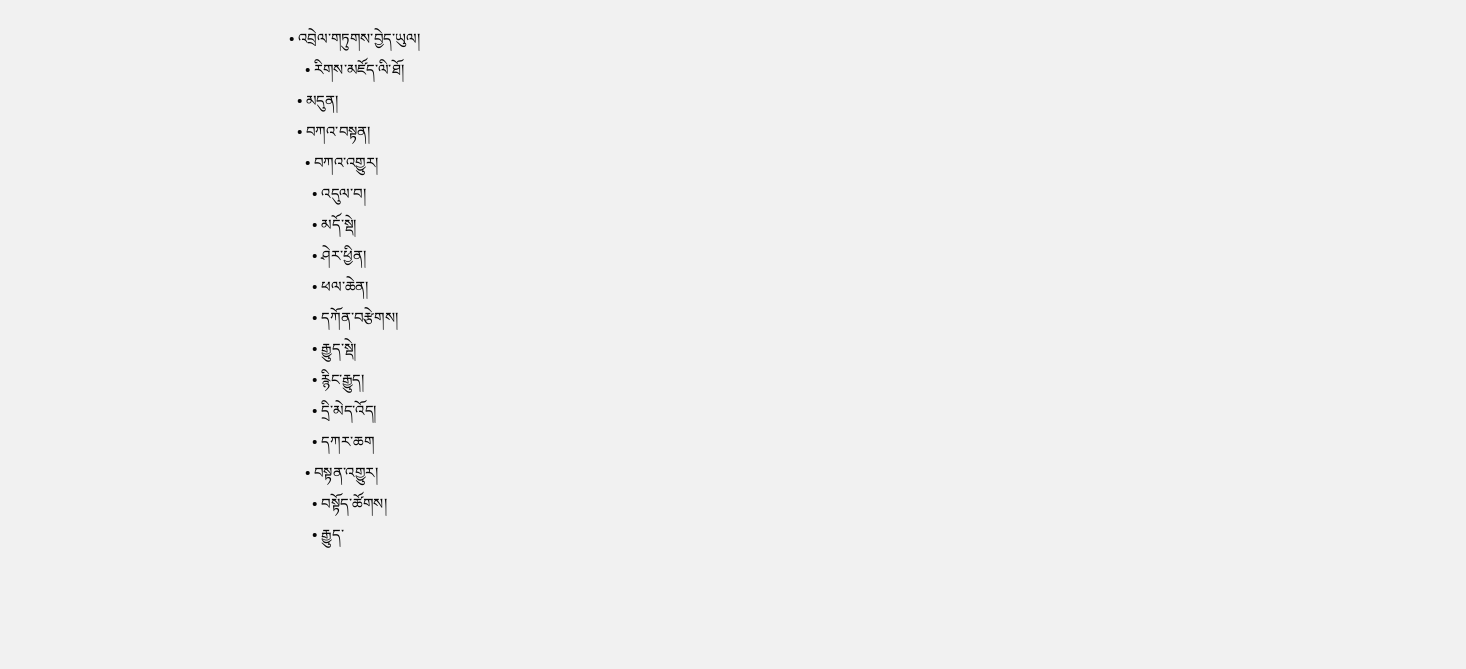• འབྲེལ་གཏུགས་བྱེད་ཡུལ།
    • རིགས་མཛོད་ལི་ཐོ།
  • མདུན།
  • བཀའ་བསྟན།
    • བཀའ་འགྱུར།
      • འདུལ་བ།
      • མདོ་སྡེ།
      • ཤེར་ཕྱིན།
      • ཕལ་ཆེན།
      • དཀོན་བརྩེགས།
      • རྒྱུད་སྡེ།
      • རྙིང་རྒྱུད།
      • དྲི་མེད་འོད།
      • དཀར་ཆག
    • བསྟན་འགྱུར།
      • བསྟོད་ཚོགས།
      • རྒྱུད་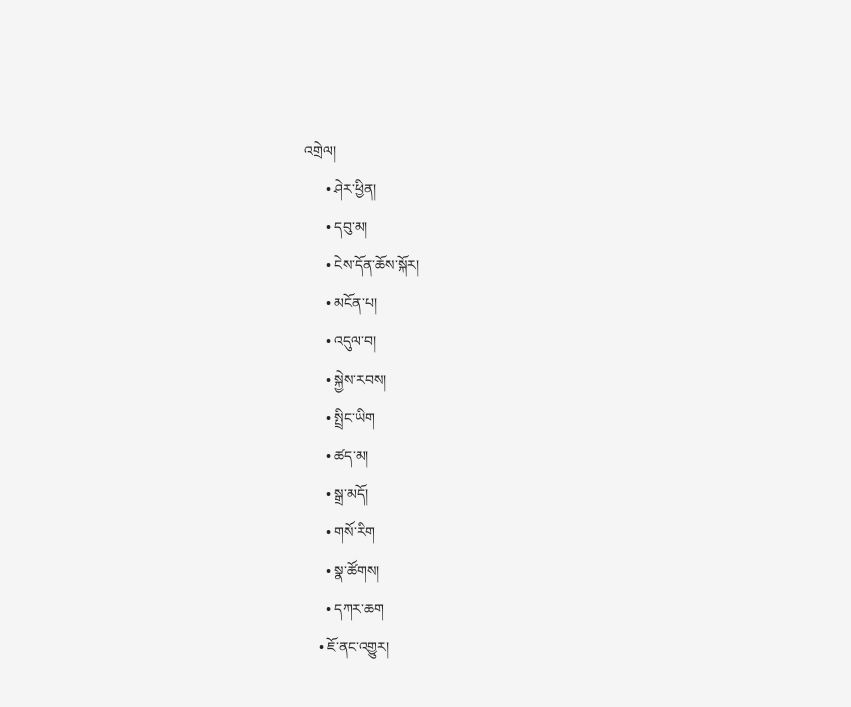འགྲེལ།
      • ཤེར་ཕྱིན།
      • དབུ་མ།
      • ངེས་དོན་ཆོས་སྐོར།
      • མངོན་པ།
      • འདུལ་བ།
      • སྐྱེས་རབས།
      • སྤྲིང་ཡིག
      • ཚད་མ།
      • སྒྲ་མདོ།
      • གསོ་རིག
      • སྣ་ཚོགས།
      • དཀར་ཆག
    • ཇོ་ནང་འགྱུར།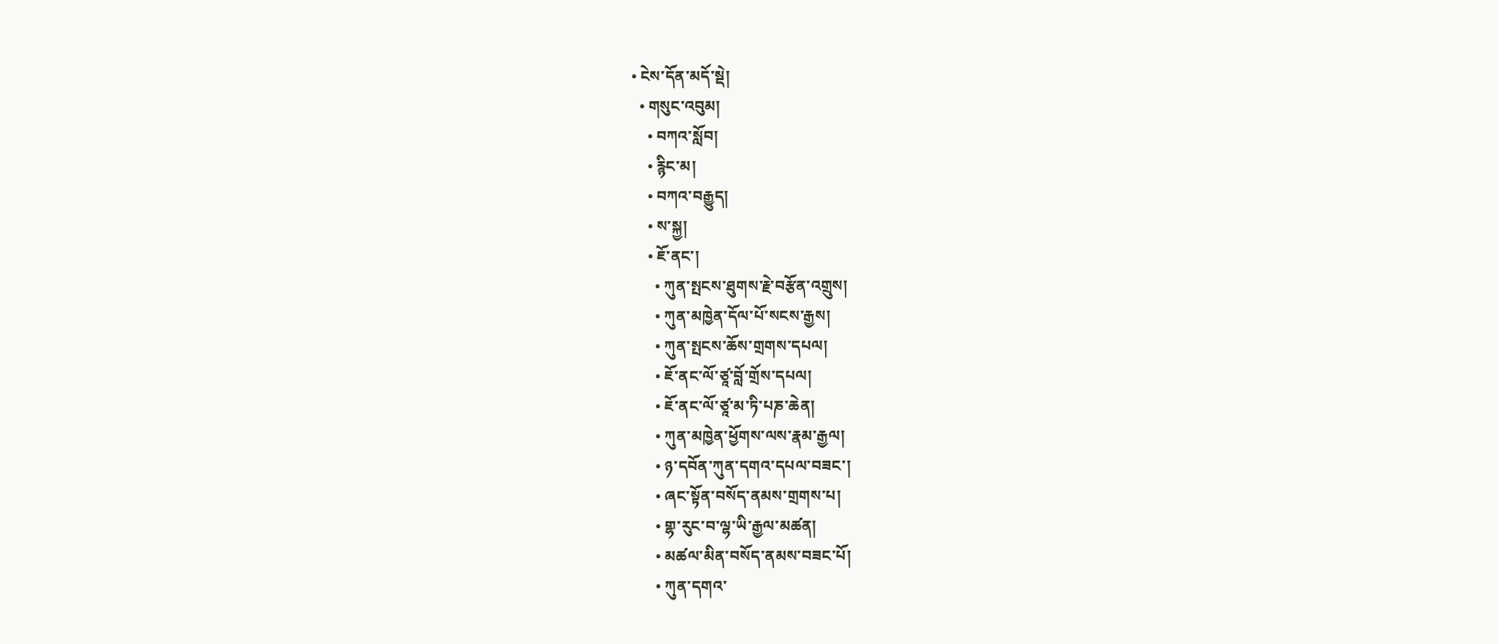• ངེས་དོན་མདོ་སྡེ།
  • གསུང་འབུམ།
    • བཀའ་སློབ།
    • རྙིང་མ།
    • བཀའ་བརྒྱུད།
    • ས་སྐྱ།
    • ཇོ་ནང་།
      • ཀུན་སྤངས་ཐུགས་རྗེ་བརྩོན་འགྲུས།
      • ཀུན་མཁྱེན་དོལ་པོ་སངས་རྒྱས།
      • ཀུན་སྤངས་ཆོས་གྲགས་དཔལ།
      • ཇོ་ནང་ལོ་ཙཱ་བློ་གྲོས་དཔལ།
      • ཇོ་ནང་ལོ་ཙཱ་མ་ཏི་པཎ་ཆེན།
      • ཀུན་མཁྱེན་ཕྱོགས་ལས་རྣམ་རྒྱལ།
      • ཉ་དབོན་ཀུན་དགའ་དཔལ་བཟང་།
      • ཞང་སྟོན་བསོད་ནམས་གྲགས་པ།
      • གྷ་རུང་བ་ལྷ་ཡི་རྒྱལ་མཚན།
      • མཚལ་མིན་བསོད་ནམས་བཟང་པོ།
      • ཀུན་དགའ་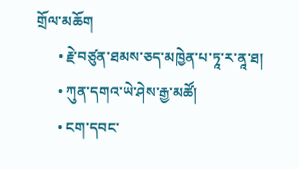གྲོལ་མཆོག
      • རྗེ་བཙུན་ཐམས་ཅད་མཁྱེན་པ་ཏཱ་ར་ནཱ་ཐ།
      • ཀུན་དགའ་ཡེ་ཤེས་རྒྱ་མཚོ།
      • ངག་དབང་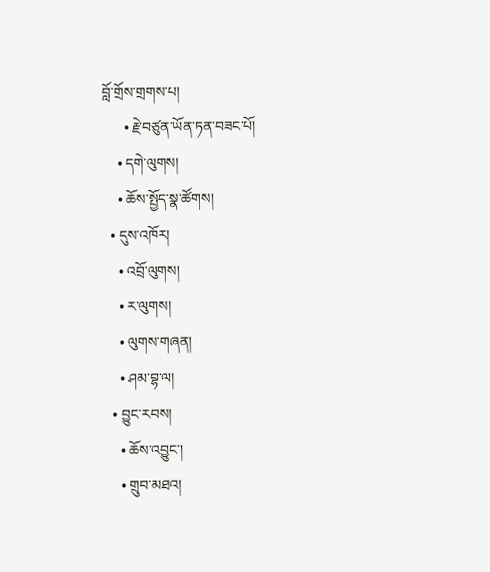བློ་གྲོས་གྲགས་པ།
      • རྗེ་བཙུན་ཡོན་ཏན་བཟང་པོ།
    • དགེ་ལུགས།
    • ཆོས་སྤྱོད་སྣ་ཚོགས།
  • དུས་འཁོར།
    • འབྲོ་ལུགས།
    • ར་ལུགས།
    • ལུགས་གཞན།
    • ཤམ་བྷ་ལ།
  • བྱུང་རབས།
    • ཆོས་འབྱུང་།
    • གྲུབ་མཐའ།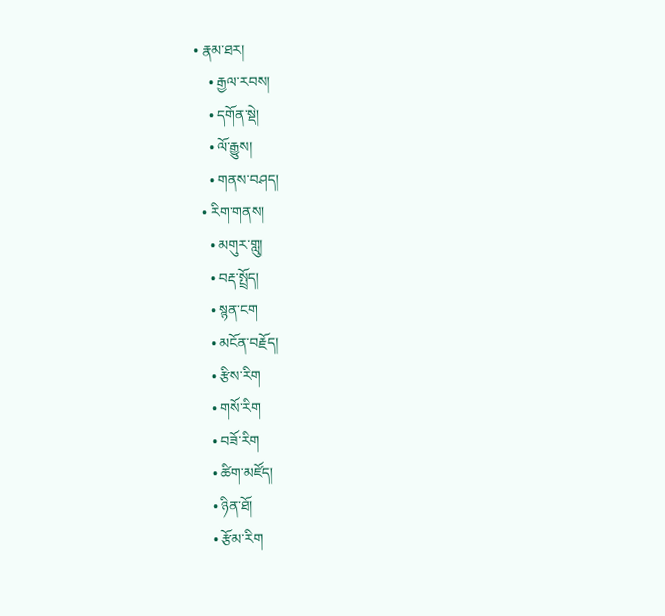• རྣམ་ཐར།
    • རྒྱལ་རབས།
    • དགོན་སྡེ།
    • ལོ་རྒྱུས།
    • གནས་བཤད།
  • རིག་གནས།
    • མགུར་གླུ།
    • བརྡ་སྤྲོད།
    • སྙན་ངག
    • མངོན་བརྗོད།
    • རྩིས་རིག
    • གསོ་རིག
    • བཟོ་རིག
    • ཚིག་མཛོད།
    • ཉིན་ཐོ།
    • རྩོམ་རིག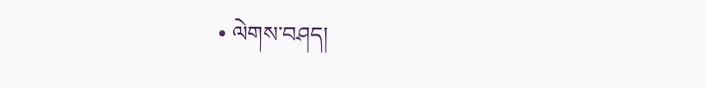• ལེགས་བཤད།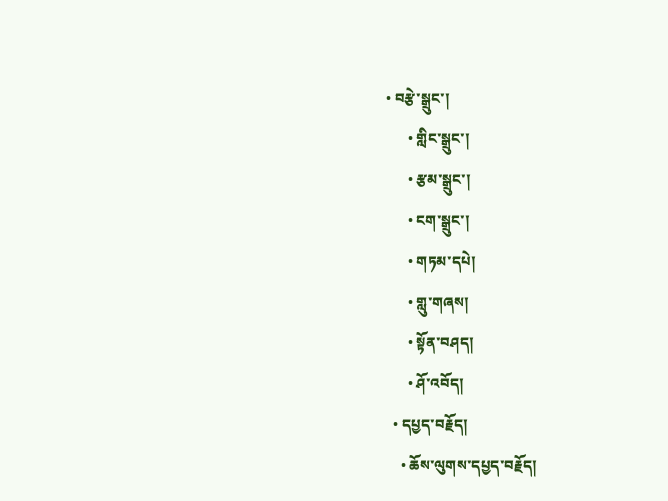• བརྩེ་སྒྲུང་།
      • གླིང་སྒྲུང་།
      • རྩམ་སྒྲུང་།
      • ངག་སྒྲུང་།
      • གཏམ་དཔེ།
      • གླུ་གཞས།
      • སྟོན་བཤད།
      • ཤོ་འབོད།
  • དཔྱད་བརྗོད།
    • ཆོས་ལུགས་དཔྱད་བརྗོད།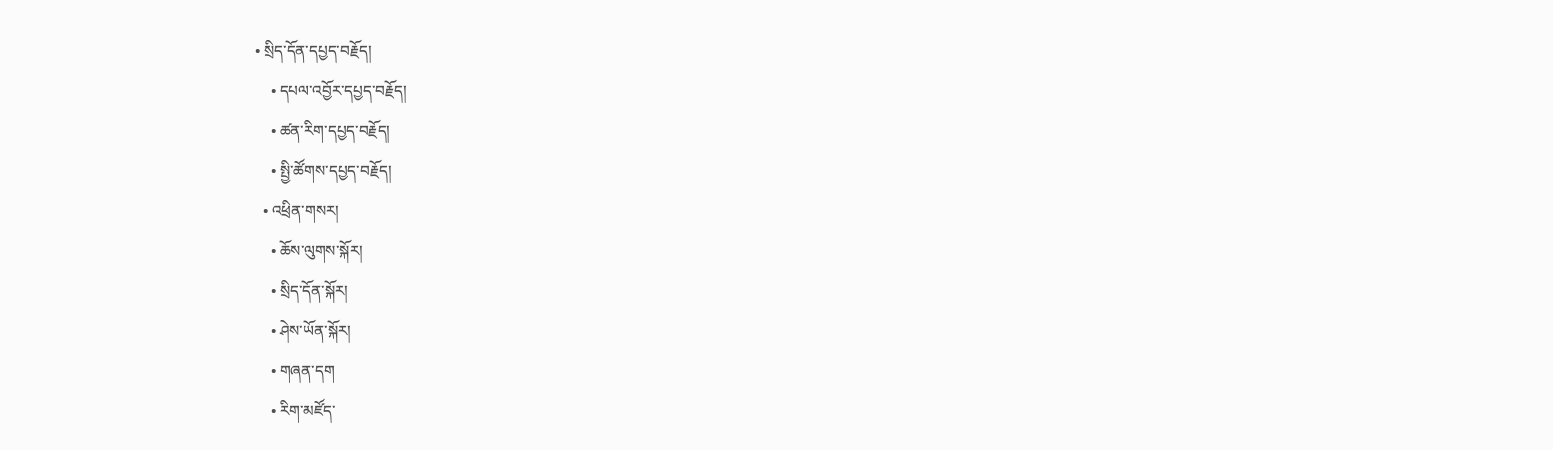• སྲིད་དོན་དཔྱད་བརྗོད།
    • དཔལ་འབྱོར་དཔྱད་བརྗོད།
    • ཚན་རིག་དཔྱད་བརྗོད།
    • སྤྱི་ཚོགས་དཔྱད་བརྗོད།
  • འཕྲིན་གསར།
    • ཆོས་ལུགས་སྐོར།
    • སྲིད་དོན་སྐོར།
    • ཤེས་ཡོན་སྐོར།
    • གཞན་དག
    • རིག་མཛོད་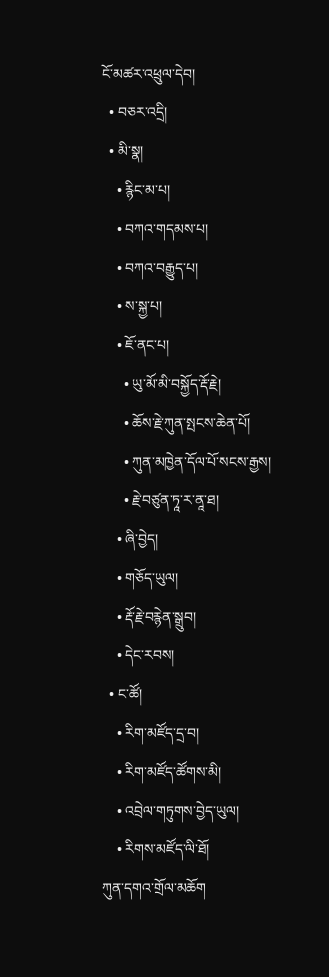ངོ་མཚར་འཕྲུལ་དེབ།
  • བཅར་འདྲི།
  • མི་སྣ།
    • རྙིང་མ་པ།
    • བཀའ་གདམས་པ།
    • བཀའ་བརྒྱུད་པ།
    • ས་སྐྱ་པ།
    • ཇོ་ནང་པ།
      • ཡུ་མོ་མི་བསྐྱོད་རྡོ་རྗེ།
      • ཆོས་རྗེ་ཀུན་སྤངས་ཆེན་པོ།
      • ཀུན་མཁྱེན་དོལ་པོ་སངས་རྒྱས།
      • རྗེ་བཙུན་ཏཱ་ར་ནཱ་ཐ།
    • ཞི་བྱེད།
    • གཅོད་ཡུལ།
    • རྡོ་རྗེ་བརྙེན་སྒྲུབ།
    • དེང་རབས།
  • ང་ཚོ།
    • རིག་མཛོད་དྲ་བ།
    • རིག་མཛོད་ཚོགས་མི།
    • འབྲེལ་གཏུགས་བྱེད་ཡུལ།
    • རིགས་མཛོད་ལི་ཐོ།
ཀུན་དགའ་གྲོལ་མཆོག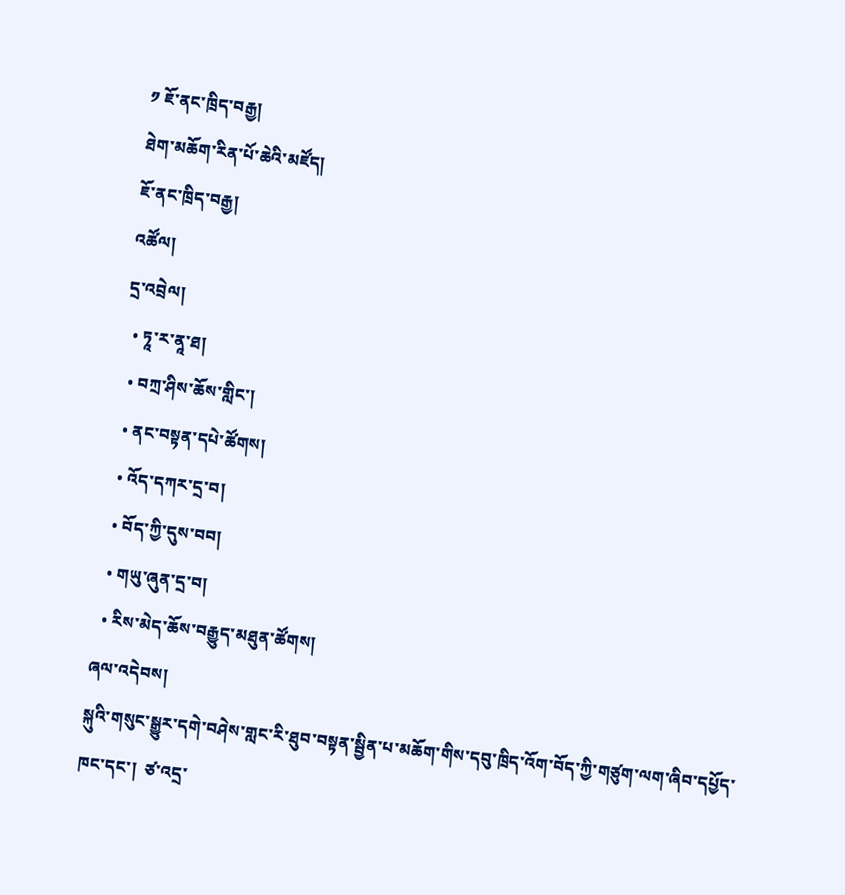༡ ཇོ་ནང་ཁྲིད་བརྒྱ།
ཐེག་མཆོག་རིན་པོ་ཆེའི་མཛོད།
ཇོ་ནང་ཁྲིད་བརྒྱ།
འཚོལ།
དྲ་འབྲེལ།
  • ཏཱ་ར་ནཱ་ཐ།
  • བཀྲ་ཤིས་ཆོས་གླིང་།
  • ནང་བསྟན་དཔེ་ཚོགས།
  • འོད་དཀར་དྲ་བ།
  • བོད་ཀྱི་དུས་བབ།
  • གཡུ་ཞུན་དྲ་བ།
  • རིས་མེད་ཆོས་བརྒྱུད་མཐུན་ཚོགས།
ཞལ་འདེབས།
སྐུའི་གསུང་སྒྱུར་དགེ་བཤེས་གླང་རི་ཐུབ་བསྟན་སྦྱིན་པ་མཆོག་གིས་དབུ་ཁྲིད་འོག་བོད་ཀྱི་གཙུག་ལག་ཞིབ་དཔྱོད་ཁང་དང་།  ཙ་འདྲ་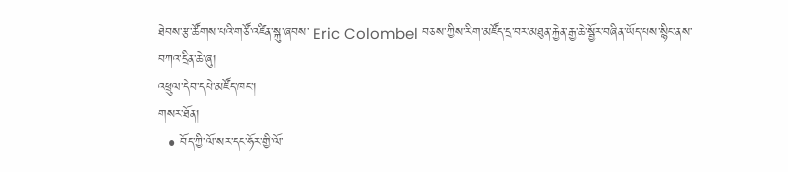ཐེབས་རྩ་ཚོགས་པའི་གཙོ་འཛིན་སྐུ་ཞབས་ Eric Colombel བཅས་ཀྱིས་རིག་མཛོད་དྲ་བར་མཐུན་རྐྱེན་རྒྱ་ཆེ་སྦྱོར་བཞིན་ཡོད་པས་སྙིང་ནས་བཀའ་དྲིན་ཆེ་ཞུ།
འཕྲུལ་དེབ་དཔེ་མཛོད་ཁང་།
གསར་ཐོན།
  • བོད་ཀྱི་ལོ་སར་དང་ཧོར་གྱི་ལོ་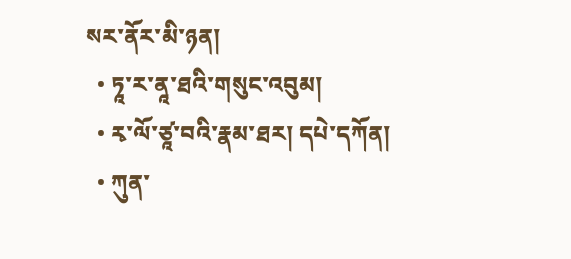སར་ནོར་མི་ཉན།
  • ཏཱ་ར་ནཱ་ཐའི་གསུང་འབུམ།
  • རྭ་ལོ་ཙཱ་བའི་རྣམ་ཐར། དཔེ་དཀོན།
  • ཀུན་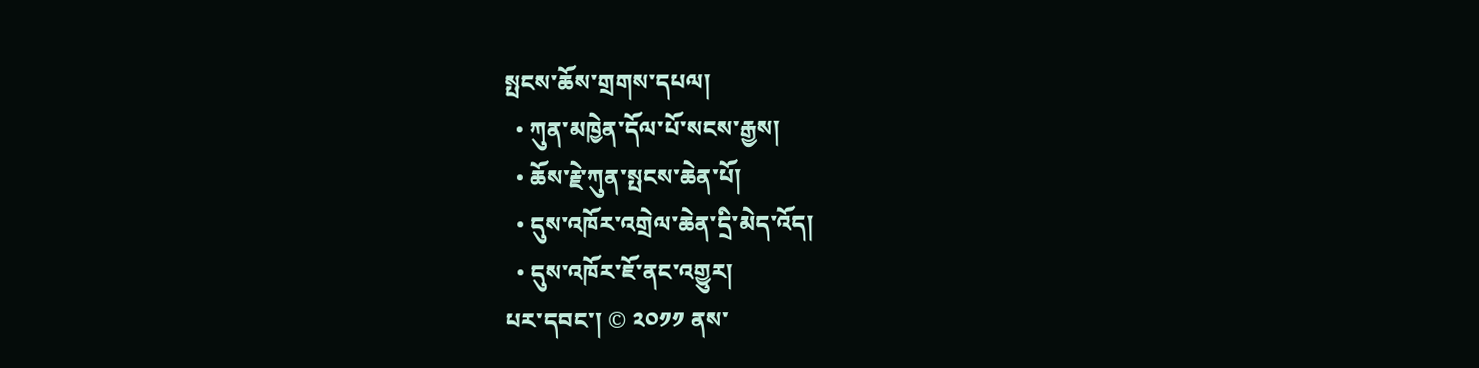སྤངས་ཆོས་གྲགས་དཔལ།
  • ཀུན་མཁྱེན་དོལ་པོ་སངས་རྒྱས།
  • ཆོས་རྗེ་ཀུན་སྤངས་ཆེན་པོ།
  • དུས་འཁོར་འགྲེལ་ཆེན་དྲི་མེད་འོད།
  • དུས་འཁོར་ཇོ་ནང་འགྱུར།
པར་དབང་། © ༢༠༡༡ ནས་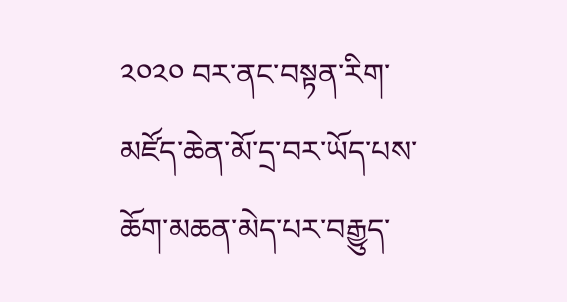༢༠༢༠ བར་ནང་བསྟན་རིག་མཛོད་ཆེན་མོ་དྲ་བར་ཡོད་པས་ཆོག་མཆན་མེད་པར་བརྒྱུད་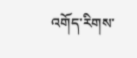འགོད་རིགས་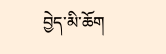བྱེད་མི་ཆོག